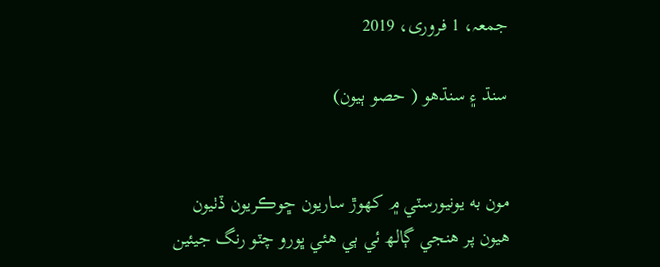جمعہ، 1 فروری، 2019

سنڌ ۽ سنڌهو ( حصو ٻيون)


مون به يونيورسٽي ۾ کهوڙ ساريون ڇوڪريون ڏٺيون
هيون پر هنجي ڳالھ ئي ٻي هئي ڀورو چٽو رنگ جيئين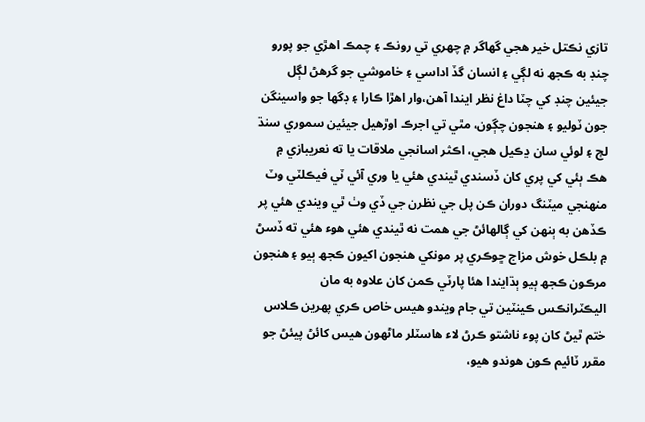تازي نڪتل خير هجي گهاگر ۾ چهري تي رونڪ ۽ چمڪ اهڙي جو پورو چنڊ به ڪجھ نه لڳي ۽ انسان گڏ اداسي ۽ خاموشي جو گرهڻ لڳل جيئين چنڊ کي چٽا داغ نظر ايندا آهن،وار اهڙا ڪارا ۽ ڊگها جو واسينگن جون ٽوليو ۽ هنجون چڳون، مٿي تي اجرڪ اوڙهيل جيئين سموري سنڌ لڄ ۽ لوئي سان ڍڪيل هجي، اڪثر اسانجي ملاقات يا ته نعريبازي ۾ هڪ ٻئي کي پري کان ڏسندي ٿيندي هئي يا وري آئي ٽي فيڪلٽي وٽ منهنجي ميٽنگ دوران ڪن پل جي نظرن جي ڏي وٺ ٿي ويندي هئي پر ڪڏهن به ٻنهن کي ڳالهائڻ جي همت نه ٿيندي هئي هوء هئي ته ڏسڻ ۾ بلڪل خوش مزاج ڇوڪري پر مونکي هنجون اکيون ڪجھ ٻيو ۽ هنجون مرڪون ڪجھ ٻيو ٻڌايندا هئا پارٽي ڪمن کان علاوه به مان اليڪٽرانڪس ڪينٽين تي جام ويندو هيس خاص ڪري پهرين ڪلاس ختم ٿيڻ کان پوء ناشتو ڪرڻ لاء هاسٽلر ماڻهون هيس کائڻ پيئڻ جو مقرر ٽائيم ڪون هوندو هيو،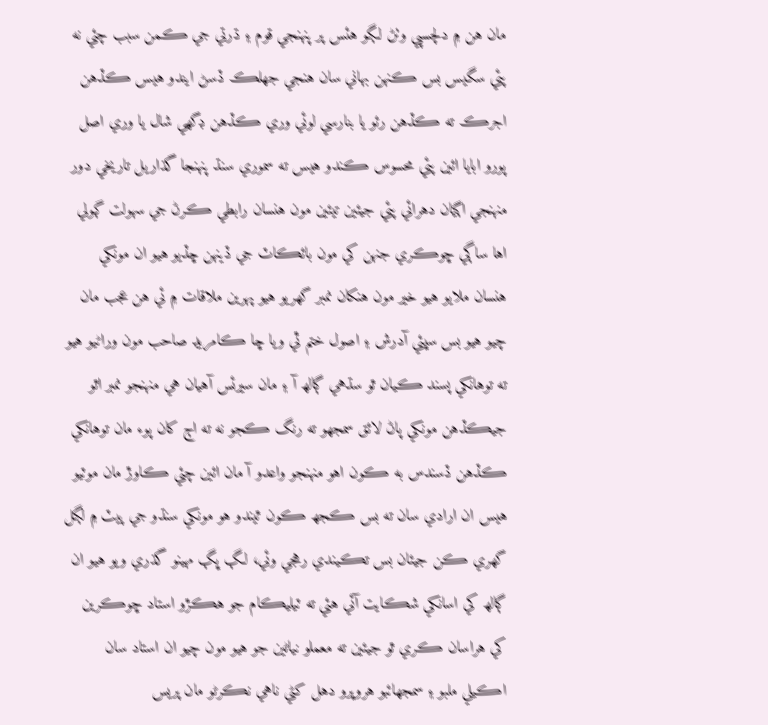مان هن ۾ دلچسپي وٺڻ لڳو هئس پر پنهنجي قوم ۽ ڌرتي جي ڪمن سبب چئي نه پئي سگيس بس ڪنهن بهاني سان هنجي جهلڪ ڏسڻ ايندو هيس ڪڏهن اجرڪ ته ڪڏهن رئو يا بنارسي لوئي وري ڪڏهن ڊگهي شال يا وري اصل پورو ابايا ائين پئي محسوس ڪندو هيس ته سموري سنڌ پنهنجا گذاريل تاريخي دور منهنجي اڳيان دهرائي پئي جيئين تيئين مون هنسان رابطي ڪرڻ جي سهولت ڳولي اها ساڳي ڇوڪري جنهن کي مون بائڪاٽ جي ڏينهن ڇڏيو هيو ان مونکي هنسان ملايو هيو خير مون هنکان نمبر گهريو هيو پهرين ملاقات ۾ ئي هن عجب مان چيو هيو بس سڀئي آدرش ۽ اصول ختم ٿي ويا ڇا ڪامريڊ صاحب مون وراڻيو هيو ته توهانکي پسند ڪيان ٿو سڌهي ڳالھ آ ۽ مان سيرئس آهيان هي منهنجو نمبر اٿو جيڪڏهن مونکي پاڻ لائق سمجهو ته رنگ ڪجو نه ته اڄ کان پوء مان توهانکي ڪڏهن ڏسندس به ڪون اهو منهنجو واعدو آ مان ائين چئي ڪاوڙ مان موٽيو هيس ان ارادي سان ته بس ڪجھ ڪون ٿيندو هو مونکي سنڌو جي پيٽ ۾ لڳل گهري ڪن جيئان بس تڪيندي رهجي وئي، لڳ ڀڳ مهينو گذري ويو هيو ان ڳالھ کي اسانکي شڪايت آئي هئي ته ٽيليڪام جو هڪڙو استاد ڇوڪرين کي هراسان ڪري ٿو جيئين ته معملو نياڻين جو هيو مون چيو ان استاد سان اڪيلي ملبو ۽ سمجهائبو هروڀرو دهل کڻي ناهي نڪرڻو مان پريس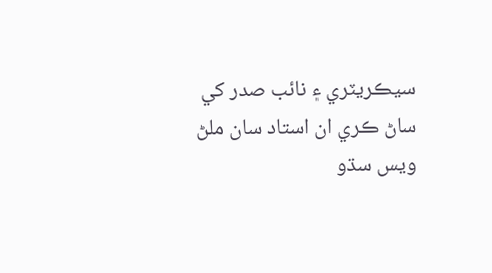سيڪريٽري ۽ نائب صدر کي ساڻ ڪري ان استاد سان ملڻ ويس سڌو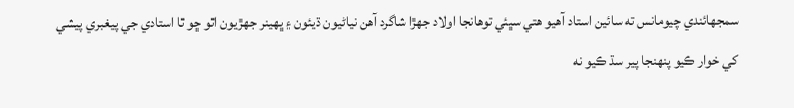سمجهائندي چيومانس ته سائين استاد آهيو هتي سڀئي توهانجا اولاد جهڙا شاگرد آهن نياڻيون ڌيئون ۽ ڀهينر جهڙيون اٿو ڇو ٿا استادي جي پيغبري پيشي کي خوار ڪيو پنهنجا پير سڌ ڪيو نه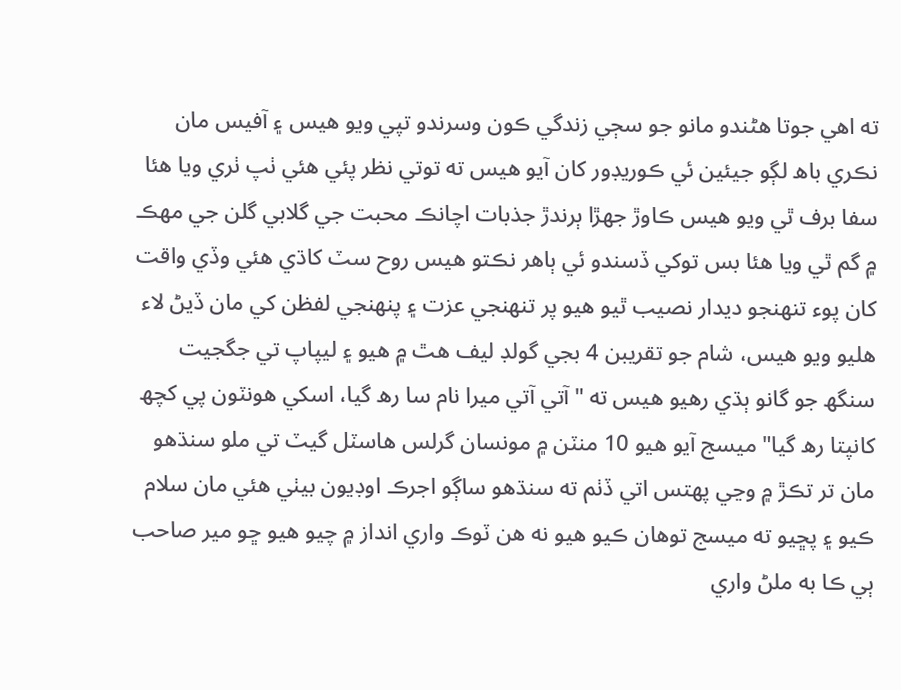ته اهي جوتا هڻندو مانو جو سڄي زندگي ڪون وسرندو تپي ويو هيس ۽ آفيس مان نڪري باھ لڳو جيئين ئي ڪوريڊور کان آيو هيس ته توتي نظر پئي هئي ٺپ ٺري ويا هئا سفا برف ٿي ويو هيس ڪاوڙ جهڙا ٻرندڙ جذبات اچانڪ محبت جي گلابي گلن جي مهڪ ۾ گم ٿي ويا هئا بس توکي ڏسندو ئي ٻاهر نڪتو هيس روح سٽ کاڌي هئي وڏي واقت کان پوء تنهنجو ديدار نصيب ٿيو هيو پر تنهنجي عزت ۽ پنهنجي لفظن کي مان ڏيڻ لاء هليو ويو هيس، شام جو تقريبن 4 بجي گولڊ ليف هٿ ۾ هيو ۽ ليپاپ تي جگجيت سنگھ جو گانو ٻڌي رهيو هيس ته "آتي آتي ميرا نام سا رھ گيا، اسکي هونٽون پي کچھ کانپتا رھ گيا" ميسج آيو هيو 10 منٽن ۾ مونسان گرلس هاسٽل گيٽ تي ملو سنڌهو مان تر تڪڙ ۾ وڃي پهتس اتي ڏٺم ته سنڌهو ساڳو اجرڪ اوڊيون بيٺي هئي مان سلام ڪيو ۽ پڇيو ته ميسج توهان ڪيو هيو نه هن ٽوڪ واري انداز ۾ چيو هيو ڇو مير صاحب ٻي ڪا به ملڻ واري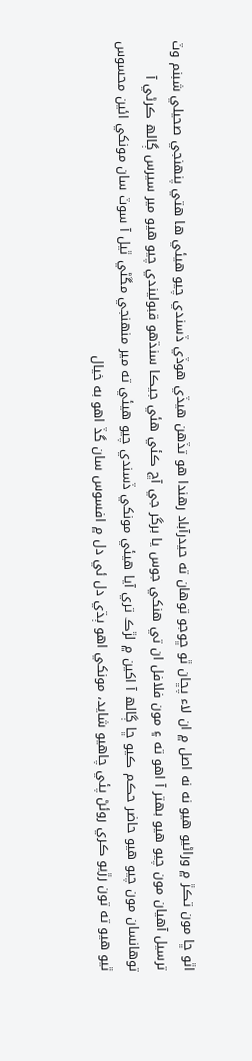اٿو ڇا مون تڪڙ ۾ وراڻيو هيو نه نه اصل ۾ ان لاء پڇان ٿو ڇوجو توهان ته حيدرآباد رهندا هو تڏهن هيڏي هوڏي ڏسندي چيو هيئي ها هتي پنهنجي صحيلي شبنم وٽ ترسيل آهيان مون چيو هيو بهتر آ اهو ته ۽ مون فلافل ان تي هنکي جوس يا برگر جي آڇ ڪئي هئي جيڪا سنڌهو قبوليندي چيو هيو مير سيرس ڳالھ ڪرڻي آ توهانسان مون چيو هيو حاضر حڪم ڪيو ڇا ڳالھ آ اکين ۾ لڙڪ تري آيا هيئي مونکي ڏسندي چيو هيئي ته مير منهنجي مڱڻي ٿيل آ سوٽ سان مونکي ائين محسوس ٿيو هيو ته تون رڙيو ڪري روئڻ پئي چاهيو شايد، مونکي اهو ٻڌي دل ئي دل ۾ افسوس سان گڏ اهو به خيال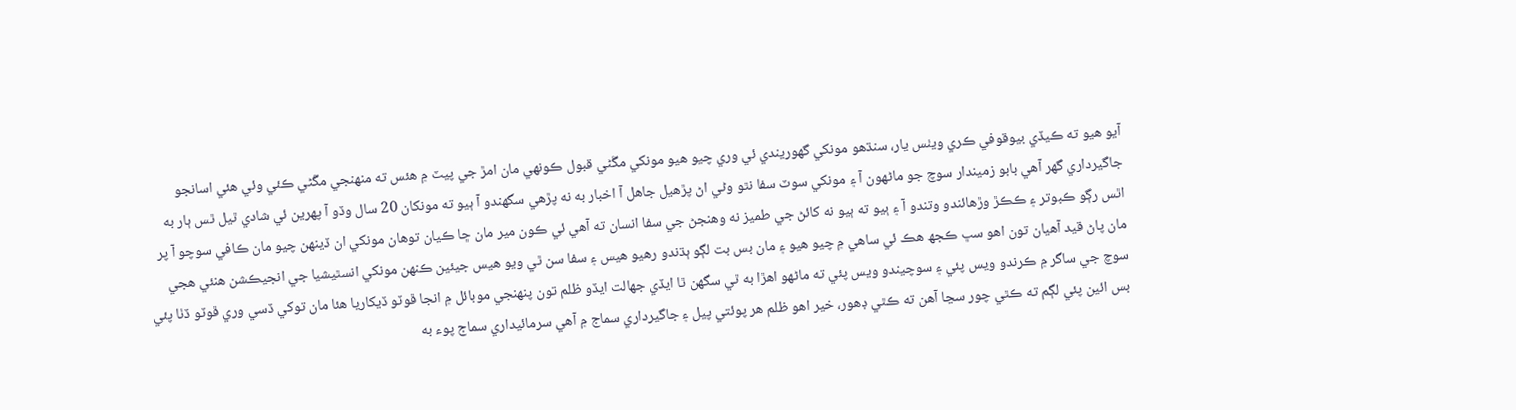آيو هيو ته ڪيڏي بيوقوفي ڪري ويٺس يار، سنڌهو مونکي گهوريندي ئي وري چيو هيو مونکي مڱڻي قبول ڪونهي مان امڙ جي پيٽ ۾ هئس ته منهنجي مڱڻي ڪئي وئي هئي اسانجو جاگيرداري گهر آهي بابو زميندار سوچ جو ماڻهون آ ۽ مونکي سوٽ سفا نٿو وڻي اڻ پڙهيل جاهل آ اخبار به نه پڙهي سگهندو آ ٻيو ته مونکان 20 سال وڏو آ پهرين ئي شادي ٿيل ٿس ٻار به اٿس رڳو ڪبوتر ۽ ڪڪڙ وڙهائندو وتندو آ ۽ ٻيو ته ٻيو نه کائڻ جي طميز نه وهنجڻ جي سفا انسان ته آهي ئي ڪون مير مان ڇا ڪيان توهان مونکي ان ڏينهن چيو مان ڪافي سوچو آ پر مان پاڻ قيد آهيان تون اهو سڀ ڪجھ هڪ ئي ساهي ۾ چيو هيو ۽ مان بس بت لڳو ٻڌندو رهيو هيس ۽ سفا سن ٿي ويو هيس جيئين ڪنهن مونکي انسٿيشيا جي انجيڪشن هنئي هجي سوچ جي ساگر ۾ ڪرندو ويس پئي ۽ سوچيندو ويس پئي ته ماڻهو اهڙا به ٿي سگهن ٿا ايڏي جهالت ايڏو ظلم تون پنهنجي موبائل ۾ انجا ڦوٽو ڏيکاريا هئا مان توکي ڏسي وري ڦوٽو ڏٺا پئي بس ائين پئي لڳم ته ڪٿي چور سڃا آهن ته ڪٿي ڊهور، خير اهو ظلم هر پوئتي پيل ۽ جاگيرداري سماج ۾ آهي سرمائيداري سماج پوء به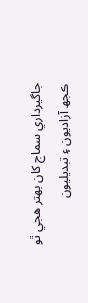جاگيرداري سماج کان بهتر هجي ٿو ڪجھ آزاديون ۽ تبديليون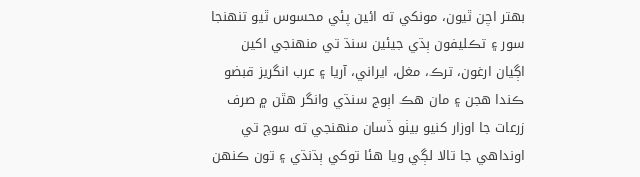بهتر اچن ٿيون، مونکي ته ائين پئي محسوس ٿيو تنهنجا سور ۽ تڪليفون ٻڌي جيئين سنڌ تي منهنجي اکين اڳيان ارغون، ترڪ، مغل، ايراني، آريا ۽ عرب انگريز قبضو ڪندا هجن ۽ مان هڪ اٻوج سنڌي وانگر هٿن ۾ صرف زرعات جا اوزار کنيو بيٺو ڏسان منهنجي ته سوچ تي اونداهي جا تالا لڳي ويا هئا توکي ٻڌنڌي ۽ تون ڪنهن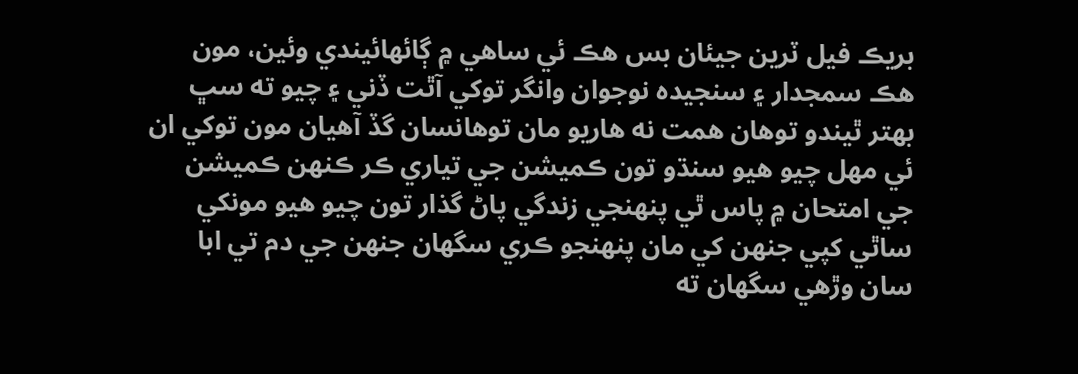بريڪ فيل ٽرين جيئان بس هڪ ئي ساهي ۾ ڳائهائيندي وئين، مون هڪ سمجدار ۽ سنجيده نوجوان وانگر توکي آٿت ڏني ۽ چيو ته سڀ بهتر ٿيندو توهان همت نه هاريو مان توهانسان گڏ آهيان مون توکي ان ئي مهل چيو هيو سنڌو تون ڪميشن جي تياري ڪر ڪنهن ڪميشن جي امتحان ۾ پاس ٿي پنهنجي زندگي پاڻ گذار تون چيو هيو مونکي ساٿي کپي جنهن کي مان پنهنجو ڪري سگهان جنهن جي دم تي ابا سان وڙهي سگهان ته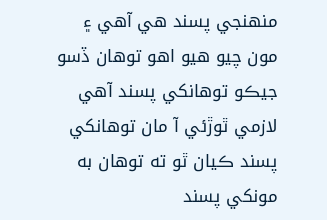منهنجي پسند هي آهي ۽ مون چيو هيو اهو توهان ڏسو جيڪو توهانکي پسند آهي لازمي ٿوڙئي آ مان توهانکي پسند ڪيان ٿو ته توهان به مونکي پسند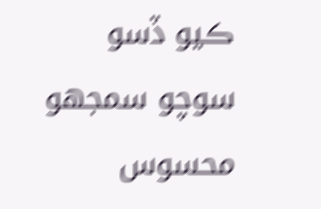ڪيو ڏسو سوچو سمجهو محسوس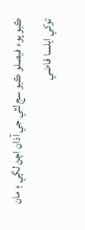ڪيو پوء فيصلو ڪيو سج لٿي جي آذان اچڻ لڳي ۽ مان توکي ايلسا قاضي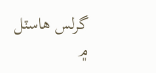گرلس هاسٽل ۾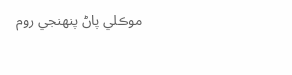موڪلي پاڻ پنهنجي روم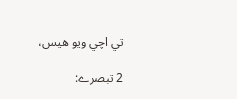تي اچي ويو هيس،

2 تبصرے: